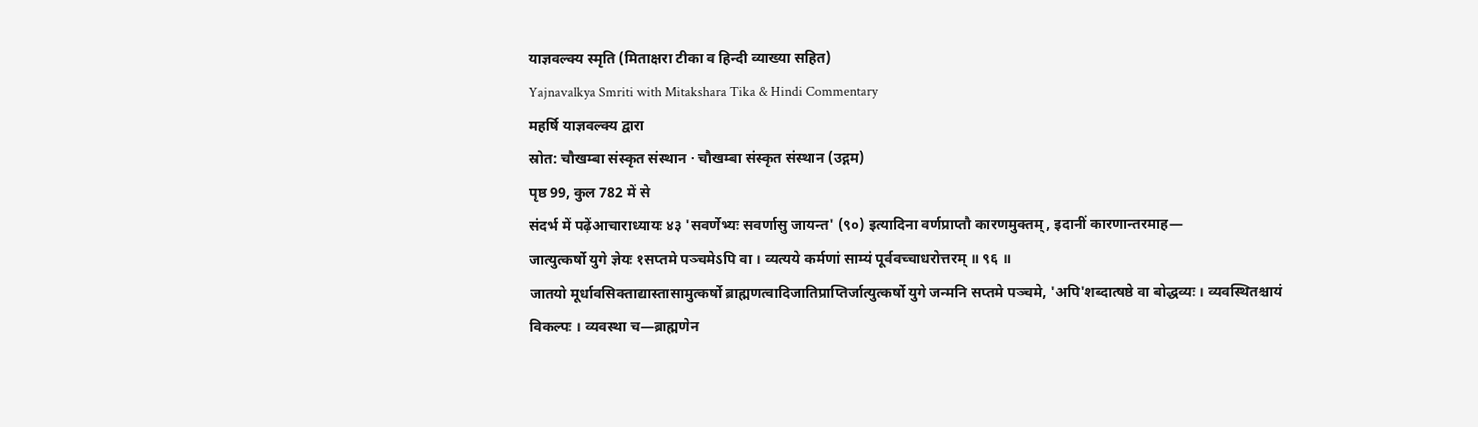याज्ञवल्क्य स्मृति (मिताक्षरा टीका व हिन्दी व्याख्या सहित)
Yajnavalkya Smriti with Mitakshara Tika & Hindi Commentary
महर्षि याज्ञवल्क्य द्वारा
स्रोत: चौखम्बा संस्कृत संस्थान · चौखम्बा संस्कृत संस्थान (उद्गम)
पृष्ठ 99, कुल 782 में से
संदर्भ में पढ़ेंआचाराध्यायः ४३ 'सवर्णेभ्यः सवर्णासु जायन्त' (९०) इत्यादिना वर्णप्राप्तौ कारणमुक्तम्, इदानीं कारणान्तरमाह—
जात्युत्कर्षो युगे ज्ञेयः १सप्तमे पञ्चमेऽपि वा । व्यत्यये कर्मणां साम्यं पूर्ववच्चाधरोत्तरम् ॥ ९६ ॥
जातयो मूर्धावसिक्ताद्यास्तासामुत्कर्षो ब्राह्मणत्वादिजातिप्राप्तिर्जात्युत्कर्षो युगे जन्मनि सप्तमे पञ्चमे, 'अपि'शब्दात्षष्ठे वा बोद्धव्यः । व्यवस्थितश्चायं विकल्पः । व्यवस्था च—ब्राह्मणेन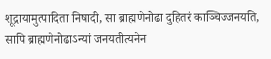शूद्रायामुत्पादिता निषादी, सा ब्राह्मणेनोढा दुहितरं काञ्चिज्जनयति, सापि ब्राह्मणेनोढाऽन्यां जनयतीत्यनेन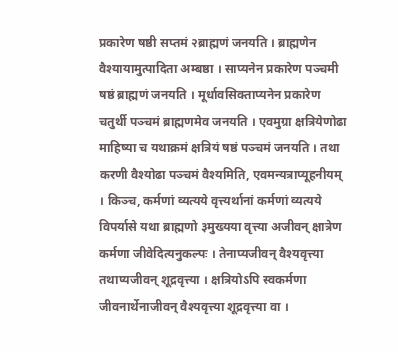प्रकारेण षष्ठी सप्तमं २ब्राह्मणं जनयति । ब्राह्मणेन वैश्यायामुत्पादिता अम्बष्ठा । साप्यनेन प्रकारेण पञ्चमी षष्ठं ब्राह्मणं जनयति । मूर्धावसिक्ताप्यनेन प्रकारेण चतुर्थी पञ्चमं ब्राह्मणमेव जनयति । एवमुग्रा क्षत्रियेणोढा माहिष्या च यथाक्रमं क्षत्रियं षष्ठं पञ्चमं जनयति । तथा करणी वैश्योढा पञ्चमं वैश्यमिति, एवमन्यत्राप्यूहनीयम् । किञ्च, कर्मणां व्यत्यये वृत्त्यर्थानां कर्मणां व्यत्यये विपर्यासे यथा ब्राह्मणो ३मुख्यया वृत्त्या अजीवन् क्षात्रेण कर्मणा जीवेदित्यनुकल्पः । तेनाप्यजीवन् वैश्यवृत्त्या तथाप्यजीवन् शूद्रवृत्त्या । क्षत्रियोऽपि स्वकर्मणा जीवनार्थेनाजीवन् वैश्यवृत्त्या शूद्रवृत्त्या वा ।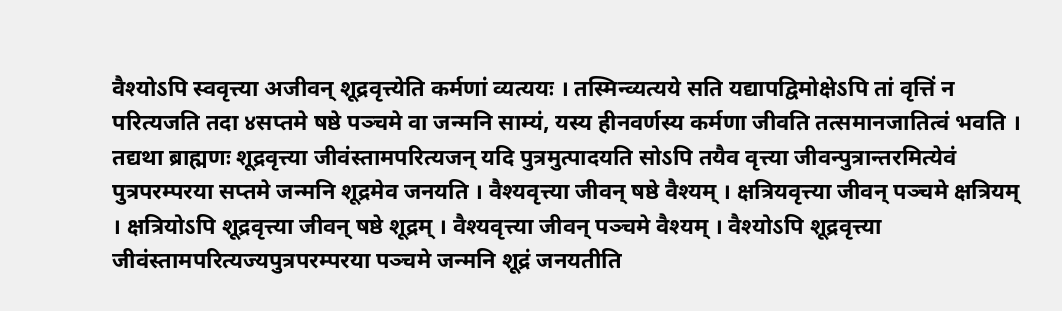वैश्योऽपि स्ववृत्त्या अजीवन् शूद्रवृत्त्येति कर्मणां व्यत्ययः । तस्मिन्व्यत्यये सति यद्यापद्विमोक्षेऽपि तां वृत्तिं न परित्यजति तदा ४सप्तमे षष्ठे पञ्चमे वा जन्मनि साम्यं, यस्य हीनवर्णस्य कर्मणा जीवति तत्समानजातित्वं भवति । तद्यथा ब्राह्मणः शूद्रवृत्त्या जीवंस्तामपरित्यजन् यदि पुत्रमुत्पादयति सोऽपि तयैव वृत्त्या जीवन्पुत्रान्तरमित्येवं पुत्रपरम्परया सप्तमे जन्मनि शूद्रमेव जनयति । वैश्यवृत्त्या जीवन् षष्ठे वैश्यम् । क्षत्रियवृत्त्या जीवन् पञ्चमे क्षत्रियम् । क्षत्रियोऽपि शूद्रवृत्त्या जीवन् षष्ठे शूद्रम् । वैश्यवृत्त्या जीवन् पञ्चमे वैश्यम् । वैश्योऽपि शूद्रवृत्त्या जीवंस्तामपरित्यज्यपुत्रपरम्परया पञ्चमे जन्मनि शूद्रं जनयतीति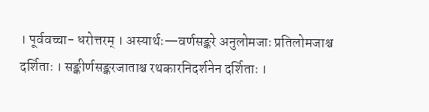। पूर्ववच्चा- धरोत्तरम् । अस्यार्थः—वर्णसङ्करे अनुलोमजाः प्रतिलोमजाश्च दर्शिताः । सङ्कीर्णसङ्करजाताश्च रथकारनिदर्शनेन दर्शिताः ।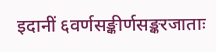इदानीं ६वर्णसङ्कीर्णसङ्करजाताः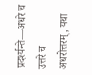प्रदर्श्यन्ते—अधरे च उत्तरे च अधरोत्तरम्, यथा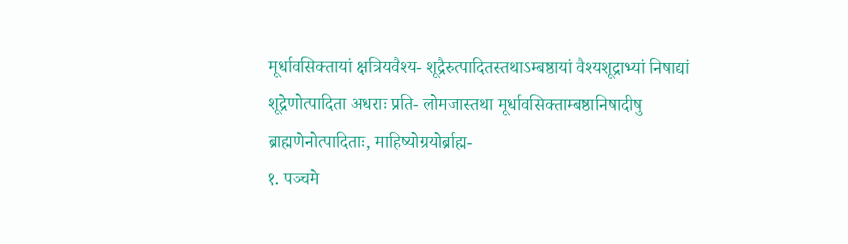मूर्धावसिक्तायां क्षत्रियवैश्य- शूद्रैरुत्पादितस्तथाऽम्बष्ठायां वैश्यशूद्राभ्यां निषाद्यां शूद्रेणोत्पादिता अधराः प्रति- लोमजास्तथा मूर्धावसिक्ताम्बष्ठानिषादीषु ब्राह्मणेनोत्पादिताः, माहिष्योग्रयोर्ब्राह्म-
१. पञ्चमे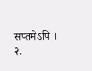सप्तमेऽपि । २.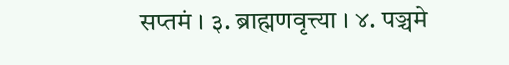सप्तमं । ३. ब्राह्मणवृत्त्या । ४. पञ्चमे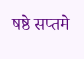षष्ठे सप्तमे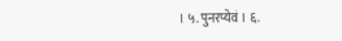। ५. पुनरप्येवं । ६.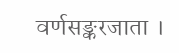वर्णसङ्करजाता ।